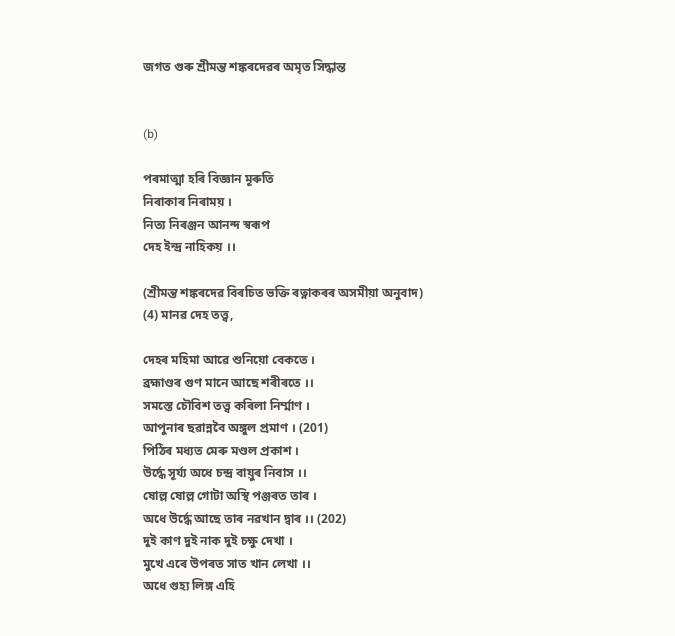জগত গুৰু শ্ৰীমন্ত শঙ্কৰদেৱৰ অমৃত সিদ্ধান্ত


(b)

পৰমাত্মা হৰি বিজ্ঞান মূৰুতি
নিৰাকাৰ নিৰাময় ।
নিত্য নিৰঞ্জন আনন্দ স্বৰূপ
দেহ ইন্দ্ৰ নাহিকয় ।।

(শ্ৰীমন্ত শঙ্কৰদেৱ বিৰচিত ভক্তি ৰত্নাকৰৰ অসমীয়া অনুবাদ)
(4) মানৱ দেহ তত্ত্ব,

দেহৰ মহিমা আৱে শুনিয়ো বেকতে ।
ব্ৰহ্মাণ্ডৰ গুণ মানে আছে শৰীৰতে ।।
সমস্তে চৌবিশ তত্ত্ব কৰিলা নিৰ্ম্মাণ ।
আপুনাৰ ছৱান্নবৈ অঙ্গুল প্ৰমাণ । (201)
পিঠিৰ মধ্যত মেৰু মণ্ডল প্ৰকাশ ।
উৰ্দ্ধে সূৰ্য্য অধে চন্দ্ৰ বায়ুৰ নিবাস ।।
ষোল্ল ষোল্ল গোটা অস্থি পঞ্জৰত তাৰ ।
অধে উৰ্দ্ধে আছে তাৰ নৱখান দ্বাৰ ।। (202)
দুই কাণ দুই নাক দুই চক্ষু দেখা ।
মুখে এৰে উপৰত সাত খান লেখা ।।
অধে গুহ্য লিঙ্গ এহি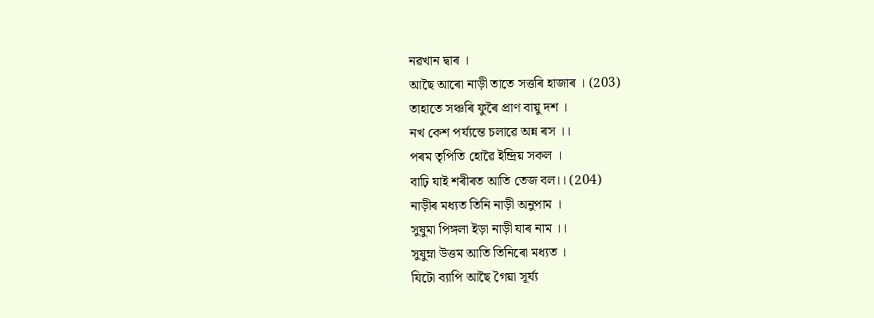নৱখান দ্বাৰ ।
আছৈ আৰো নাড়ী তাতে সত্তৰি হাজাৰ । (203)
তাহাতে সঞ্চৰি ফুৰৈ প্ৰাণ বায়ু দশ ।
নখ কেশ পৰ্য্যন্তে চলাৱে অন্ন ৰস ।।
পৰম তৃপিতি হোৱৈ ইন্দ্ৰিয় সকল ।
বাঢ়ি যাই শৰীৰত আতি তেজ বল।। (204)
নাড়ীৰ মধ্যত তিনি নাড়ী অনুপাম ।
সুষুমা পিঙ্গলা ইড়া নাড়ী যাৰ নাম ।।
সুষুম্না উত্তম আতি তিনিৰো মধ্যত ।
যিটো ব্যাপি আছৈ গৈয়া সূৰ্য্য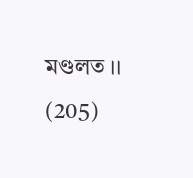মণ্ডলত ।। (205)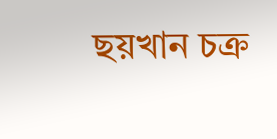ছয়খান চক্ৰ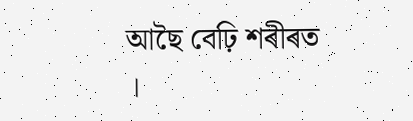আছৈ বেঢ়ি শৰীৰত ।